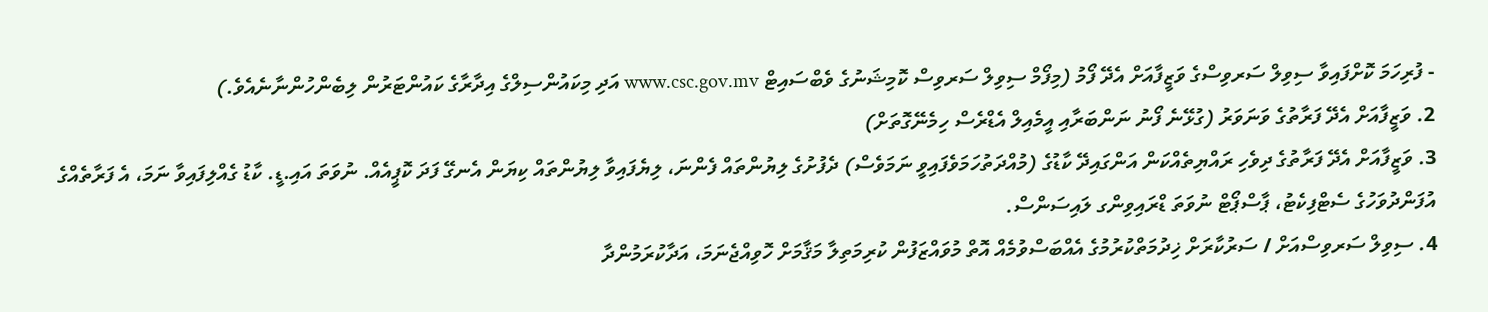- ފުރިހަމަ ކޮށްފައިވާ ސިވިލް ސަރވިސްގެ ވަޒީފާއަށް އެދޭ ފޯމު (މިފޯމް ސިވިލް ސަރވިސް ކޮމިޝަނުގެ ވެބްސައިޓް www.csc.gov.mv އަދި މިކައުންސިލްގެ އިދާރާގެ ކައުންޓަރުން ލިބެންހުންނާނެއެވެ.)
2. ވަޒީފާއަށް އެދޭ ފަރާތުގެ ވަނަވަރު (ގުޅޭނެ ފޯނު ނަންބަރާއި އީމެއިލް އެޑްރެސް ހިމެނޭގޮތަށް)
3. ވަޒީފާއަށް އެދޭ ފަރާތުގެ ދިވެހި ރައްޔިތެއްކަން އަންގައިދޭ ކާޑުގެ (މުއްދަތުހަމަވެފައިވީ ނަމަވެސް) ދެފުށުގެ ލިޔުންތައް ފެންނަ، ލިޔެފައިވާ ލިޔުންތައް ކިޔަން އެނގޭ ފަދަ ކޮޕީއެއް. ނުވަތަ އައި.ޑީ. ކާޑު ގެއްލިފައިވާ ނަމަ، އެ ފަރާތެއްގެ އުފަންދުވަހުގެ ސެޓްފިކެޓު، ޕާސްޕޯޓް ނުވަތަ ޑްރައިވިންގ ލައިސަންސް.
4. ސިވިލް ސަރވިސްއަށް / ސަރުކާރަށް ޚިދުމަތްކުރުމުގެ އެއްބަސްވުމެއް އޮތް މުވައްޒަފުން ކުރިމަތިލާ މަޤާމަށް ހޮވިއްޖެނަމަ، އަދާކުރަމުންދާ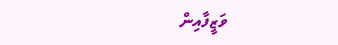ވަޒީފާއިން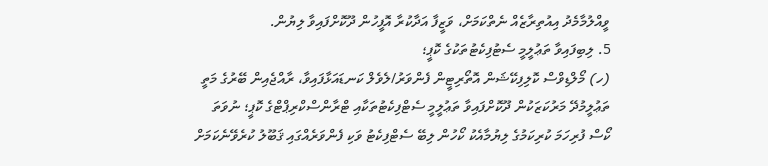ވީއްލުމާމެދު އިއުތިރާޒެއް ނެތްކަމަށް، ވަޒީފާ އަދާކުރާ އޮފީހުން ދޫކޮށްފައިވާ ލިޔުން.
5. ލިބިފައިވާ ތަޢުލީމީ ސެޓުފިކެޓުތަކުގެ ކޮޕީ؛
(ހ) މޯލްޑިވްސް ކޮލިފިކޭޝަން އޮތޯރިޓީން ފެންވަރު/ލެވެލް ކަނޑައަޅާފައިވާ، ރާއްޖެއިން ބޭރުގެ މަތީ ތަޢުލީމުދޭ މަރުކަޒަކުން ދޫކޮށްފައިވާ ތަޢުލީމީ ސެޓްފިކެޓުތަކާއި ޓްރާންސްކްރިޕްޓްގެ ކޮޕީ؛ ނުވަތަ ކޯސް ފުރިހަމަ ކުރިކަމުގެ ލިޔުމާއެކު ކޯހުން ލިބޭ ސެޓްފިކެޓު ވަކި ފެންވަރެއްގައި ޤަބޫލު ކުރެވޭނެކަމަށް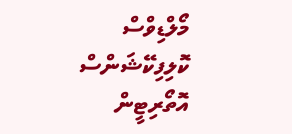މޯލްޑިވްސް ކޮލިފިކޭޝަންސް އޮތޯރިޓީން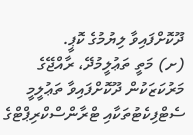ދޫކޮށްފައިވާ ލިޔުމުގެ ކޮޕީ.
(ށ) މަތީ ތަޢުލީމުދޭ، ރާއްޖޭގެ މަރުކަޒަކުން ދޫކޮށްފައިވާ ތަޢުލީމީ ސެޓްފިކެޓުތަކާއި ޓްރާންސްކްރިޕްޓްގެ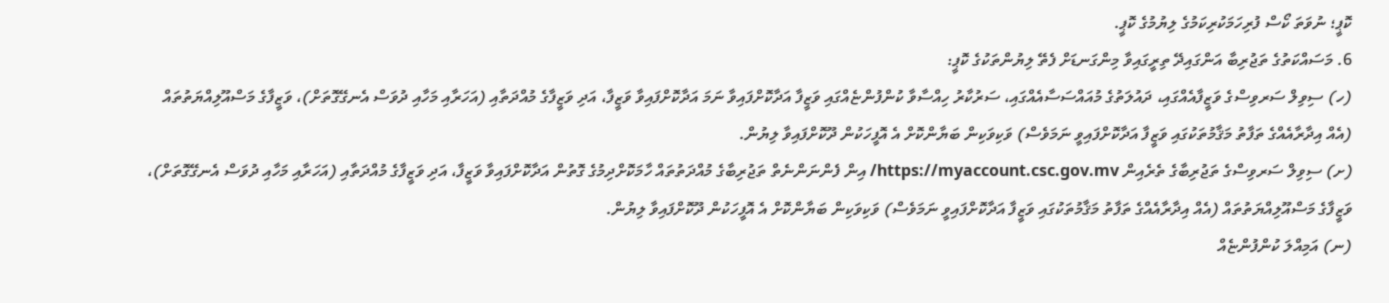ކޮޕީ؛ ނުވަތަ ކޯސް ފުރިހަމަކުރިކަމުގެ ލިޔުމުގެ ކޮޕީ.
6. މަސައްކަތުގެ ތަޖުރިބާ އަންގައިދޭ ތިރީގައިވާ މިންގަނޑަށް ފެތޭ ލިޔުންތަކުގެ ކޮޕީ:
(ހ) ސިވިލް ސަރވިސްގެ ވަޒީފާއެއްގައި، ދައުލަތުގެ މުއައްސަސާއެއްގައި، ސަރުކާރު ހިއްސާވާ ކުންފުންޏެއްގައި ވަޒީފާ އަދާކޮށްފައިވާ ނަމަ އަދާކޮށްފައިވާ ވަޒީފާ، އަދި ވަޒީފާގެ މުއްދަތާއި (އަހަރާއި މަހާއި ދުވަސް އެނގޭގޮތަށް)، ވަޒީފާގެ މަސްއޫލިއްޔަތުތައް (އެއް އިދާރާއެއްގެ ތަފާތު މަޤާމުތަކުގައި ވަޒީފާ އަދާކޮށްފައިވީ ނަމަވެސް) ވަކިވަކިން ބަޔާންކޮށް އެ އޮފީހަކުން ދޫކޮށްފައިވާ ލިޔުން.
(ށ) ސިވިލް ސަރވިސްގެ ތަޖުރިބާގެ ތެރެއިން https://myaccount.csc.gov.mv/ އިން ފެންނަންނެތް ތަޖުރިބާގެ މުއްދަތުތައް ހާމަކޮށްދިމުގެ ގޮތުން އަދާކޮށްފައިވާ ވަޒީފާ، އަދި ވަޒީފާގެ މުއްދަތާއި (އަހަރާއި މަހާއި ދުވަސް އެނގޭގޮތަށް)، ވަޒީފާގެ މަސްއޫލިއްޔަތުތައް (އެއް އިދާރާއެއްގެ ތަފާތު މަޤާމުތަކުގައި ވަޒީފާ އަދާކޮށްފައިވީ ނަމަވެސް) ވަކިވަކިން ބަޔާންކޮށް އެ އޮފީހަކުން ދޫކޮށްފައިވާ ލިޔުން.
(ނ) އަމިއްލަ ކުންފުންޏެއް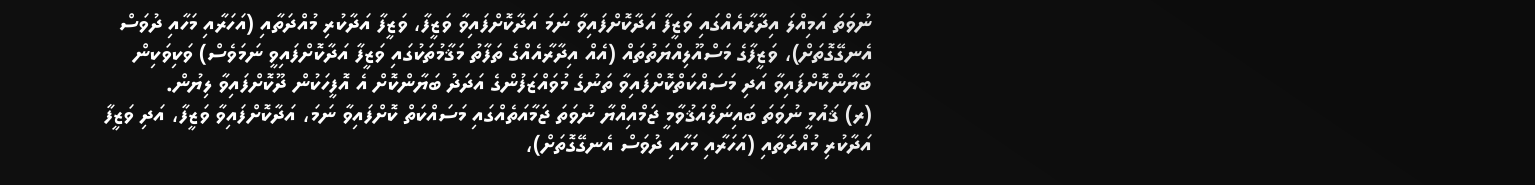ނުވަތަ އަމިއްލަ އިދާރާއެއްގައި ވަޒީފާ އަދާކޮށްފައިވާ ނަމަ އަދާކޮށްފައިވާ ވަޒީފާ، ވަޒީފާ އަދާކުރި މުއްދަތާއި (އަހަރާއި މަހާއި ދުވަސް އެނގޭގޮތަށް)، ވަޒީފާގެ މަސްއޫލިއްޔަތުތައް (އެއް އިދާރާއެއްގެ ތަފާތު މަޤާމުތަކުގައި ވަޒީފާ އަދާކޮށްފައިވީ ނަމަވެސް) ވަކިވަކިން ބަޔާންކޮށްފައިވާ އަދި މަސައްކަތްކޮށްފައިވާ ތަނުގެ މުވައްޒަފުންގެ އަދަދު ބަޔާންކޮށް އެ އޮފީހަކުން ދޫކޮށްފައިވާ ލިޔުން.
(ރ) ޤައުމީ ނުވަތަ ބައިނަލްއަޤުވާމީ ޖަމްއިއްޔާ ނުވަތަ ޖަމާއަތެއްގައި މަސައްކަތް ކޮށްފައިވާ ނަމަ، އަދާކޮށްފައިވާ ވަޒީފާ، އަދި ވަޒީފާ އަދާކުރި މުއްދަތާއި (އަހަރާއި މަހާއި ދުވަސް އެނގޭގޮތަށް)،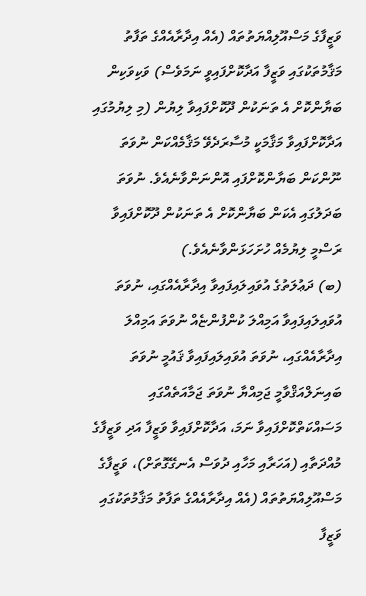ވަޒީފާގެ މަސްއޫލިއްޔަތުތައް (އެއް އިދާރާއެއްގެ ތަފާތު މަޤާމުތަކުގައި ވަޒީފާ އަދާކޮށްފައިވީ ނަމަވެސް) ވަކިވަކިން ބަޔާންކޮށް އެ ތަނަކުން ދޫކޮށްފައިވާ ލިޔުން (މި ލިޔުމުގައި އަދާކޮށްފައިވާ މަޤާމަކީ މުސާރަދެވޭ މަޤާމެއްކަން ނުވަތަ ނޫންކަން ބަޔާންކޮށްފައި އޮންނަންވާނެއެވެ. ނުވަތަ ބަދަލުގައި އެކަން ބަޔާންކޮށް އެ ތަނަކުން ދޫކޮށްފައިވާ ރަސްމީ ލިޔުމެއް ހުށަހަޅަންވާނެއެވެ.)
(ބ) ދަޢުލަތުގެ އުވައިލައިފައިވާ އިދާރާއެއްގައި، ނުވަތަ އުވައިލައިފައިވާ އަމިއްލަ ކުންފުންޏެއް ނުވަތަ އަމިއްލަ އިދާރާއެއްގައި، ނުވަތަ އުވައިލައިފައިވާ ޤައުމީ ނުވަތަ ބައިނަލްއަޤްވާމީ ޖަމިއްޔާ ނުވަތަ ޖަމާއަތެއްގައި މަސައްކަތްކޮށްފައިވާ ނަމަ، އަދާކޮށްފައިވާ ވަޒީފާ އަދި ވަޒީފާގެ މުއްދަތާއި (އަހަރާއި މަހާއި ދުވަސް އެނގޭގޮތަށް)، ވަޒީފާގެ މަސްއޫލިއްޔަތުތައް (އެއް އިދާރާއެއްގެ ތަފާތު މަޤާމުތަކުގައި ވަޒީފާ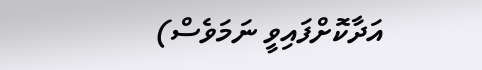އަދާކޮށްފައިވީ ނަމަވެސް)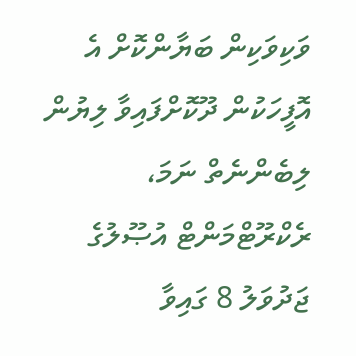ވަކިވަކިން ބަޔާންކޮށް އެ އޮފީހަކުން ދޫކޮށްފައިވާ ލިޔުން ލިބެންނެތް ނަމަ، ރެކްރޫޓްމަންޓް އުޞޫލުގެ ޖަދުވަލު 8 ގައިވާ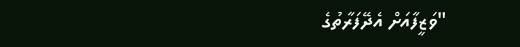"ވަޒީފާއަށް އެދޭފަރާތުގެ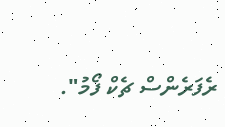ރެފަރެންސް ޗެކް ފޯމު".